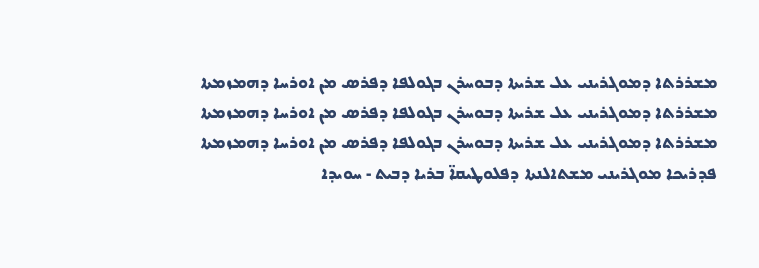ܡܫܪܪܬܐ ܕܡܘܓܪܝܢܝ ܥܠ ܫܪܝܬܐ ܕܒܘܚܪܢ ܒܓܘܠܦܐ ܕܦܪܣ ܡܢ ܐܘܪܚܐ ܕܗܡܙܡܬܐ
ܡܫܪܪܬܐ ܕܡܘܓܪܝܢܝ ܥܠ ܫܪܝܬܐ ܕܒܘܚܪܢ ܒܓܘܠܦܐ ܕܦܪܣ ܡܢ ܐܘܪܚܐ ܕܗܡܙܡܬܐ
ܡܫܪܪܬܐ ܕܡܘܓܪܝܢܝ ܥܠ ܫܪܝܬܐ ܕܒܘܚܪܢ ܒܓܘܠܦܐ ܕܦܪܣ ܡܢ ܐܘܪܚܐ ܕܗܡܙܡܬܐ
ܦܕܪܝܟܐ ܡܘܓܪܝܢܝ ܡܫܬܐܠܢܬܐ ܕܦܠܘܛܝܩܐ̈ ܒܪܝܐ ܕܒܝܬ - ܚܘܝܕܐ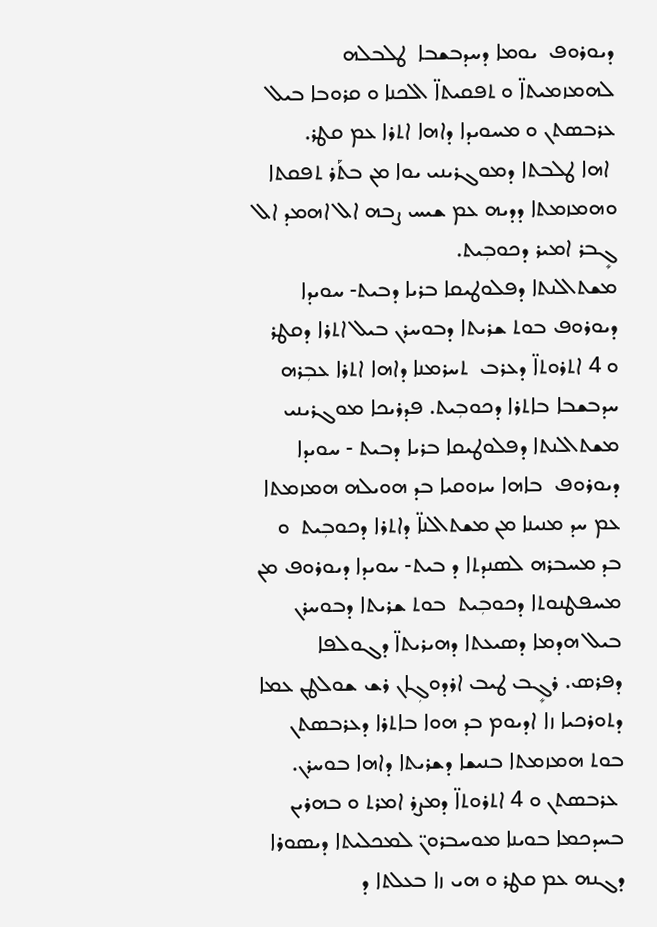ܕܝܘܪܘܦ  ܝܘܡܐ ܕܚܕܒܫܒܐ  ܛܠܒܠܗ ܠܗܡܙܡܝܬܐ̈ ܘ ܬܦܩܝܬܐ̈ ܐܠܟܢܐ ܘ ܩܪܘܒܐ ܒܝܠ ܥܪܒܣܬܢ ܘ ܡܚܘܝܕܐ ܕܐܗܐ ܐܬܪܐ ܥܡ ܩܛܪ.
 ܐܗܐ ܛܠܒܬܐ ܕܡܘܓܪܝܢܝ ܝܘܐ ܡܢ ܒܬܰܪ ܬܦܩܬܐ ܘܗܡܙܡܬܐ ܕܕܝܗ ܥܡ ܫܝܚ ܨܒܗ ܐܠ ܐܗܡܕ ܐܠ ܓܻܒܪ ܐܡܝܪ ܕܟܘܒܼܝܬ.
ܡܫܬܐܠܢܬܐ ܕܦܠܘܛܝܩܐ ܒܪܝܐ ܕܒܝܬ- ܚܘܝܕܐ ܕܝܘܪܘܦ ܒܘܬ ܫܪܝܬܐ ܕܒܘܚܪܢ ܒܝܠ ܐܬܪܐ ܕܩܛܪ ܘ 4 ܐܬܪܘܬܐ̈ ܕܥܪܒ  ܬܚܪܡܢܐ ܕܐܗܐ ܐܬܪܐ ܥܒܼܪܗ ܚܕܒܫܒܐ ܒܐܬܪܐ ܕܟܘܒܼܝܬ. ܦܕܪܝܟܐ ܡܘܓܪܝܢܝ  ܡܫܬܐܠܢܬܐ ܕܦܠܘܛܝܩܐ ܒܪܝܐ ܕܒܝܬ - ܚܘܝܕܐ ܕܝܘܪܘܦ  ܒܐܗܐ ܚܙܘܩܝܐ ܒܕ ܗܘܝܠܗ ܗܡܙܡܬܐ ܥܡ ܚܕ ܡܢܝܢܐ ܡܢ ܡܫܬܐܠܢܐ̈ ܕܐܬܪܐ ܕܟܘܒܼܝܬ  ܘ ܒܕ ܡܚܒܪܗ ܠܣܢܕܬܐ ܕ ܒܝܬ- ܚܘܝܕܐ ܕܝܘܪܘܦ ܡܢ ܡܚܦܛܢܘܬܐ ܕܟܘܒܼܝܬ  ܒܘܬ ܫܪܝܬܐ ܕܒܘܚܪܢ ܒܝܠ ܗܕܡܐ ܕܣܝܥܬܐ ܕܗܝܪܝܬܐ̈ ܕܓܘܠܦܐ ܕܦܪܣ. ܪܓܻܒ ܛܝܒ ܐܪܕܘܓܼܐܢ ܪܫ ܫܘܠܛܢ ܥܡܐ ܕܬܘܪܟܝܐ ܙܐ ܐܕܝܘܡ ܒܕ ܗܘܐ ܒܐܬܪܐ ܕܥܪܒܣܬܢ ܒܘܬ ܗܡܙܡܬܐ ܒܢܝܫܐ ܕܫܪܝܬܐ ܕܐܗܐ ܒܘܚܪܢ.
 ܥܪܒܣܬܢ ܘ 4 ܐܬܪܘܬܐ̈ ܕܡܨܪ ܐܡܪܬ ܘ ܒܗܪܝܢ ܒܚܕܟܡܐ ܒܘܝܢܐ ܡܘܚܒܪܘܢ̈ ܠܡܟܠܝܬܐ ܕܝܣܘܪܐ ܕܓܢܗ ܥܡ ܩܛܪ ܘ ܗܝ ܙܐ ܒܥܠܬܐ ܕ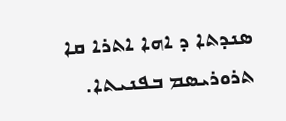ܣܢܕܬܐ ܕ ܐܗܐ ܐܬܪܐ ܩܐ ܬܪܘܪܝܣܡ ܒܦܢܝܬܐ.